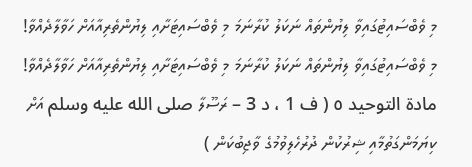މި ވެބްސައިޓުގައިވާ ލިޔުންތައް ނަކަލު ކުރާނަމަ މި ވެބްސައިޓަށާއި ލިޔުންތެރިއާއަށް ހަވާލާދެއްވާ!
މި ވެބްސައިޓުގައިވާ ލިޔުންތައް ނަކަލު ކުރާނަމަ މި ވެބްސައިޓަށާއި ލިޔުންތެރިއާއަށް ހަވާލާދެއްވާ!
مادة التوحيد ٥ ( ف 1 ، د 3 – ރަސޫލާ صلى الله عليه وسلم އަށް ކިޔަމަންގަތުމާއި ޝިރުކުން ދުރުހެލިވުމުގެ ވާޖިބުކަން )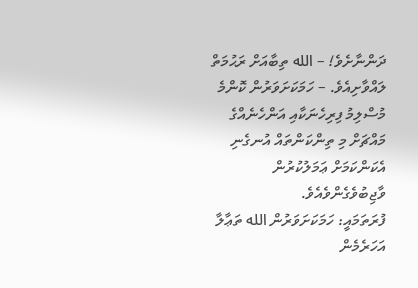ދަންނާށެވެ! – الله ތިބާއަށް ރަޙުމަތް ލައްވާށިއެވެ. – ހަމަކަށަވަރުން ކޮންމެ މުސްލިމު ފިރިހެނަކާއި އަންހެނެއްގެ މައްޗަށް މި ތިންކަންތައް އުނގެނި އެކަންކަމަށް ޢަމަލުކުރުން ވާޖިބުވެގެންވެއެވެ.
ފުރަތަމައީ: ހަމަކަށަވަރުން الله ތަޢާލާ އަހަރެމެން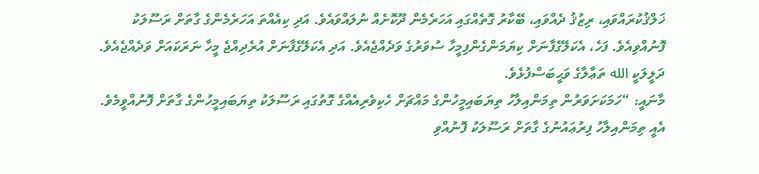ޚަލްޤުކުރައްވައި، ރިޒުޤު ދެއްވައި، ބޭކާރު ގޮތެއްގައި އަހަރެމެން ދޫކޮށެއް ނުލައްވައެވެ. އަދި ކިއެއްތަ އަހަރެމެންގެ ގާތަށް ރަސޫލަކު ފޮނުއްވިއެވެ. ފަހެ، އެކަލޭގެފާނަށް ކިޔަމަންގެންފިމީހާ ސުވަރުގެ ވަދެއްޖެއެވެ. އަދި އެކަލޭގެފާނަށް އުރެދިއްޖެ މީހާ ނަރަކައަށް ވަދެއްޖެއެވެ.
ދަލީލަކީ الله ތަޢާލާގެ ވަޙީބަސްފުޅެވެ.
މާނައީ: “ހަމަކަށަވަރުން ތިމަންއިލާހު ތިޔަބައިމީހުންގެ މައްޗަށް ހެކިވެރިއެއްގެ ގޮތުގައި ރަސޫލަކު ތިޔަބައިމީހުންގެ ގާތަށް ފޮނުއްވީމެވެ. އެއީ ތިމަންއިލާހު ފިރުޢައުނުގެ ގާތަށް ރަސޫލަކު ފޮނުއްވި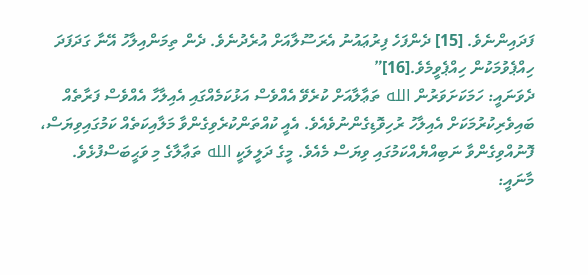ފަދައިންނެވެ. [15] ދެންފަހެ ފިރުޢައުނު އެރަސޫލާއަށް އުރެދުނެވެ. ދެން ތިމަންއިލާހު އޭނާ ގަދަފަދަ ހިއްޕެވުމަކުން ހިއްޕެވީމެވެ.[16]”
ދެވަނައީ: ހަމަކަށަވަރުން الله ތަޢާލާއަށް ކުރެވޭ އެއްވެސް އަޅުކަމެއްގައި އެއިލާހާ އެއްވެސް ފަރާތެއް ބައިވެރިކުރުމަކަށް އެއިލާހު ރުހިވޮޑިގެންނުވެއެވެ. އެއީ ކުއްތަންކުރެވިގެންވާ މަލާއިކަތެއް ކަމުގައިވިޔަސް، ފޮނުއްވިގެންވާ ނަބިއްޔެއްކަމުގައި ވިޔަސް މެއެވެ. މީގެ ދަލީލަކީ الله ތަޢާލާގެ މި ވަޙީބަސްފުޅެވެ.
މާނައީ: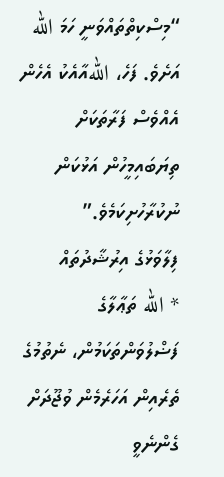“މިސްކިތްތައްވަނީ ހަމަ الله އަށެވެ. ފަހެ، اللهއާއެކު އެހެން އެއްވެސް ފަރާތަކަށް ތިޔަބައިމީހުން އަޅުކަން ނުކުރާހުށިކަމެވެ.”
ފިލާވަޅުގެ އިރުޝާދުތައް
* الله ތަޢާލާގެ ފަޟްލުވަންތަކަމުން، ނެތުމުގެ ތެރެއިން އަހަރެމެން ވުޖޫދަށް ގެންނެވީ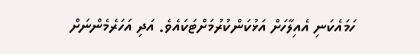ހަމައެކަނި އެއިލާހަށް އަޅުކަންކުރުމަށްޓަކައެވެ. އަދި އަހަރެމެންނަށް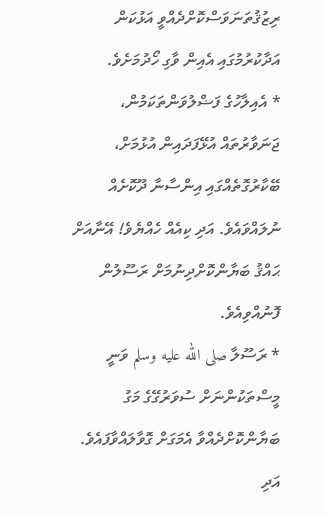ރިޒުޤުތަނަވަސްކޮށްދެއްވީ އަޅުކަން އަދާކުރުމުގައި އެއިން ވާގި ހޯދުމަށެވެ.
* އެއިލާހުގެ ފަޟްލުވަންތަކަމުން، ޖަނަވާރުތައް އުޅޭފަދައިން އުޅުމަށް، ބޭކާރުގޮތެއްގައި އިންސާނާ ދޫކޮށެއް ނުލައްވައެވެ. އަދި ކިއެއް ހެއްޔެވެ! އޭނާއަށް ޙައްޤު ބަޔާންކޮށްދިނުމަށް ރަސޫލުން ފޮނުއްވިއެވެ.
* ރަސޫލާ صلى الله عليه وسلم ވަނީ މީސްތަކުންނަށް ސުވަރުގޭގެ މަގު ބަޔާންކޮށްދެއްވާ އެމަގަށް ގޮވާލައްވާފައެވެ. އަދި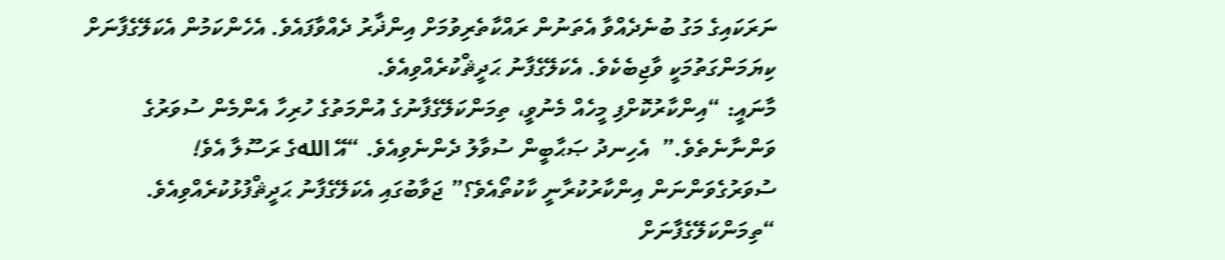ނަރަކައިގެ މަގު ބުނެދެއްވާ އެތަނުން ރައްކާތެރިވުމަށް އިންޛާރު ދެއްވާފައެވެ. އެހެންކަމުން އެކަލޭގެފާނަށް ކިޔަމަންގަތުމަކީ ވާޖިބެކެވެ. އެކަލޭގެފާނު ޙަދީޘްކުރެއްވިއެވެ.
މާނައީ: “އިންކާރުކޮށްފި މީހެއް މެނުވީ، ތިމަންކަލޭގެފާނުގެ އުންމަތުގެ ހުރިހާ އެންމެން ސުވަރުގެ ވަންނާނެތެވެ.”  އެހިނދު ޞަޙާބީން ސުވާލު ދެންނެވިއެވެ. “އޭ اللهގެ ރަސޫލާ އެވެ! ސުވަރުގެވަންނަން އިންކާރުކުރާނީ ކާކުތޯއެވެ؟” ޖަވާބުގައި އެކަލޭގެފާނު ޙަދީޘްފުޅުކުރެއްވިއެވެ. “ތިމަންކަލޭގެފާނަށް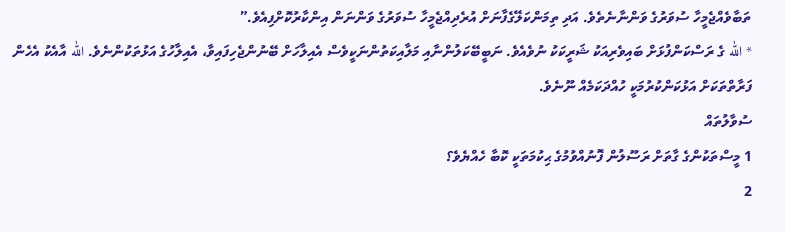ތަބާވެއްޖެމީހާ ސުވަރުގެ ވަންނާނެތެވެ. އަދި ތިމަންކަލޭގެފާނަށް އުރެދިއްޖެމީހާ ސުވަރުގެ ވަންނަން އިންކާރުކޮށްފިއެވެ.”
* الله ގެ ރަސްކަންފުޅަށް ބައިވެރިއަކު ޝަރީކަކު ނުވެއެވެ. ނަބީބޭކަލުންނާއި މަލާއިކަތުންނަކީވެސް އެއިލާހަށް ބޭނުންޖެހިފައިވާ، އެއިލާހުގެ އަޅުތަކުންނެވެ. الله އާއެކު އެހެން ފަރާތްތަކަށް އަޅުކަންކުރުމަކީ ހުއްދަކަމެއް ނޫނެވެ.
ސުވާލުތައް
1 މީސްތަކުންގެ ގާތަށް ރަސޫލުން ފޮނުއްވުމުގެ ޙިކުމަތަކީ ކޮބާ ހެއްޔެވެ؟
2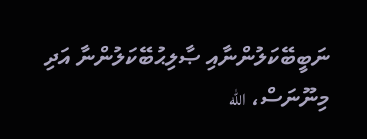ނަބީބޭކަލުންނާއި ޞާލިޙުބޭކަލުންނާ އަދި މިނޫނަސް، الله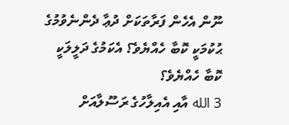ނޫން އެހެން ފަރާތަކަށް ދުޢާ ދެންނެވުމުގެ ޙުކުމަކީ ކޮބާ ހެއްޔެވެ؟ އެކަމުގެ ދަލީލަކީ ކޮބާ ހެއްޔެވެ؟
3 الله އާއި އެއިލާހުގެ ރަސޫލާއަށް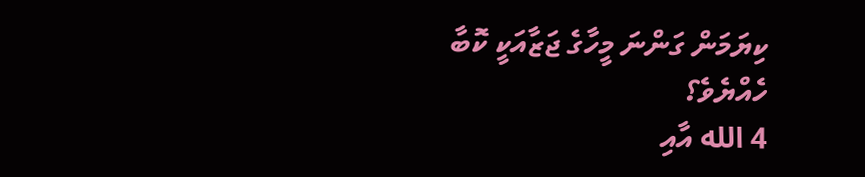ކިޔަމަން ގަންނަ މީހާގެ ޖަޒާއަކީ ކޮބާ ހެއްޔެވެ؟
4 الله އާއި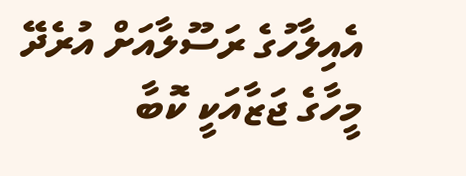އެއިލާހުގެ ރަސޫލާއަށް އުރެދޭ މީހާގެ ޖަޒާއަކީ ކޮބާ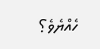ހެއްޔެވެ؟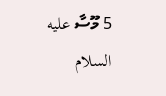5 މޫސާ عليه السلام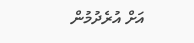އަށް އުރެދުމުން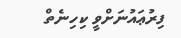ފިރުޢައުނަށްވީ ކިހިނެތް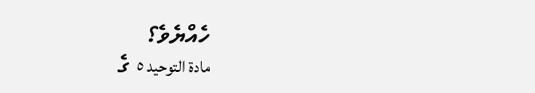ހެއްޔެވެ؟
مادة التوحيد ٥  ގެ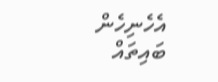އެހެނިހެން ބައިތައް